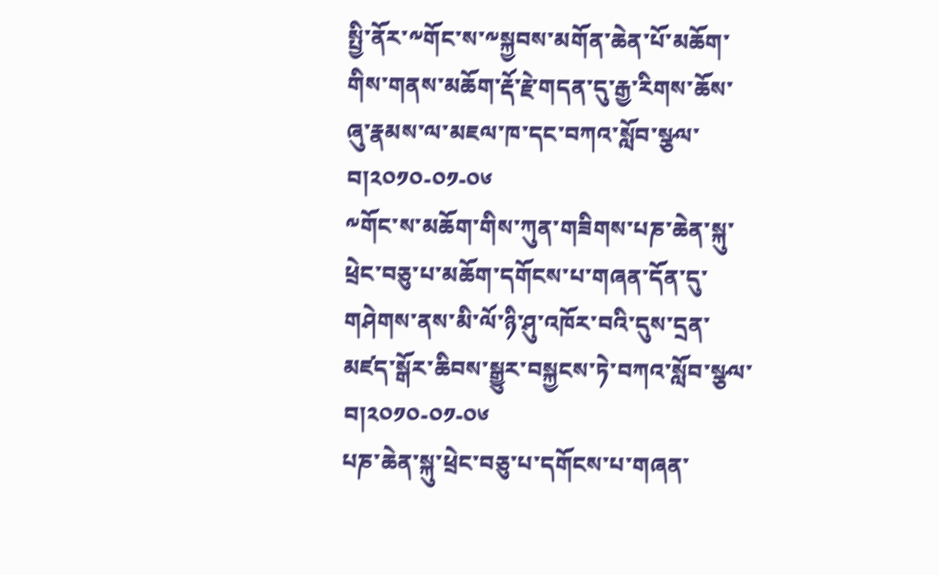སྤྱི་ནོར་༸གོང་ས་༸སྐྱབས་མགོན་ཆེན་པོ་མཆོག་གིས་གནས་མཆོག་རྡོ་རྗེ་གདན་དུ་རྒྱ་རིགས་ཆོས་ཞུ་རྣམས་ལ་མཇལ་ཁ་དང་བཀའ་སློབ་སྩལ་བ།༢༠༡༠-༠༡-༠༦
༸གོང་ས་མཆོག་གིས་ཀུན་གཟིགས་པཎ་ཆེན་སྐུ་ཕྲེང་བཅུ་པ་མཆོག་དགོངས་པ་གཞན་དོན་དུ་གཤེགས་ནས་མི་ལོ་ཉི་ཤུ་འཁོར་བའི་དུས་དྲན་མཛད་སྒོར་ཆིབས་སྒྱུར་བསྐྱངས་ཏེ་བཀའ་སློབ་སྩལ་བ།༢༠༡༠-༠༡-༠༦
པཎ་ཆེན་སྐུ་ཕྲེང་བཅུ་པ་དགོངས་པ་གཞན་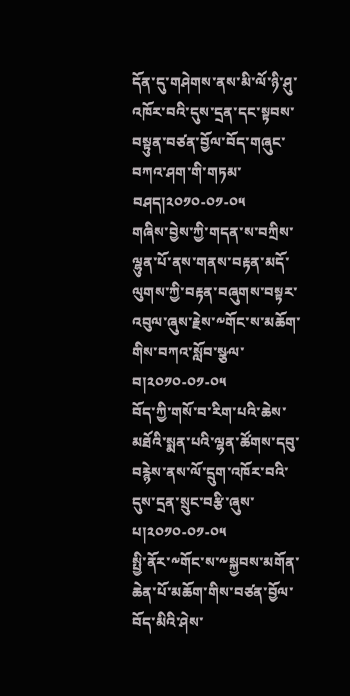དོན་དུ་གཤེགས་ནས་མི་ལོ་ཉི་ཤུ་འཁོར་བའི་དུས་དྲན་དང་སྟབས་བསྟུན་བཙན་བྱོལ་བོད་གཞུང་བཀའ་ཤག་གི་གཏམ་བཤད།༢༠༡༠-༠༡-༠༥
གཞིས་བྱེས་ཀྱི་གདན་ས་བཀྲིས་ལྷུན་པོ་ནས་གནས་བརྟན་མདོ་ལུགས་ཀྱི་བརྟན་བཞུགས་བསྟར་འབུལ་ཞུས་རྗེས་༸གོང་ས་མཆོག་གིས་བཀའ་སློབ་སྩལ་བ།༢༠༡༠-༠༡-༠༥
བོད་ཀྱི་གསོ་བ་རིག་པའི་ཆེས་མཐོའི་སྨན་པའི་ལྷན་ཚོགས་དབུ་བརྙེས་ནས་ལོ་དྲུག་འཁོར་བའི་དུས་དྲན་སྲུང་བརྩི་ཞུས་པ།༢༠༡༠-༠༡-༠༥
སྤྱི་ནོར་༸གོང་ས་༸སྐྱབས་མགོན་ཆེན་པོ་མཆོག་གིས་བཙན་བྱོལ་བོད་མིའི་ཤེས་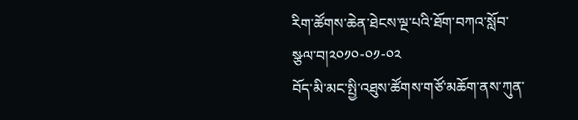རིག་ཚོགས་ཆེན་ཐེངས་ལྔ་པའི་ཐོག་བཀའ་སློབ་སྩལ་བ།༢༠༡༠-༠༡-༠༢
བོད་མི་མང་སྤྱི་འཐུས་ཚོགས་གཙོ་མཆོག་ནས་ཀུན་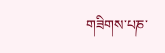གཟིགས་པཎ་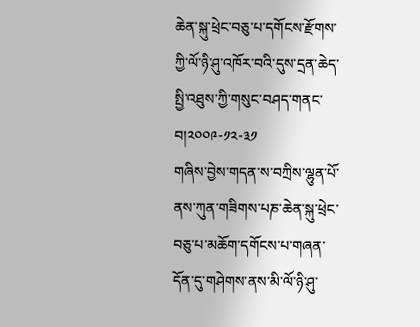ཆེན་སྐུ་ཕྲེང་བཅུ་པ་དགོངས་རྫོགས་ཀྱི་ལོ་ཉི་ཤུ་འཁོར་བའི་དུས་དྲན་ཆེད་སྤྱི་འཐུས་ཀྱི་གསུང་བཤད་གནང་བ།༢༠༠༩-༡༢-༣༡
གཞིས་བྱེས་གདན་ས་བཀྲིས་ལྷུན་པོ་ནས་ཀུན་གཟིགས་པཎ་ཆེན་སྐུ་ཕྲེང་བཅུ་པ་མཆོག་དགོངས་པ་གཞན་དོན་དུ་གཤེགས་ནས་མི་ལོ་ཉི་ཤུ་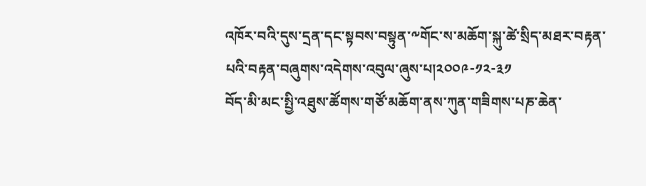འཁོར་བའི་དུས་དྲན་དང་སྟབས་བསྟུན་༸གོང་ས་མཆོག་སྐུ་ཚེ་སྲིད་མཐར་བརྟན་པའི་བརྟན་བཞུགས་འདེགས་འབུལ་ཞུས་པ།༢༠༠༩-༡༢-༣༡
བོད་མི་མང་སྤྱི་འཐུས་ཚོགས་གཙོ་མཆོག་ནས་ཀུན་གཟིགས་པཎ་ཆེན་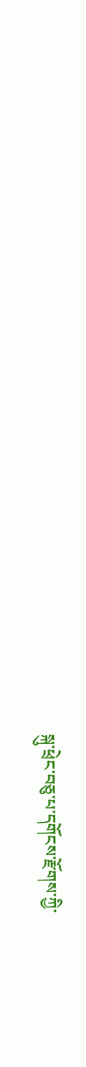སྐུ་ཕྲེང་བཅུ་པ་དགོངས་རྫོགས་ཀྱི་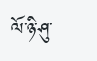ལོ་ཉི་ཤུ་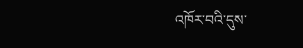འཁོར་བའི་དུས་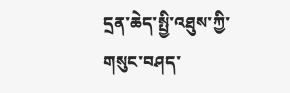དྲན་ཆེད་སྤྱི་འཐུས་ཀྱི་གསུང་བཤད་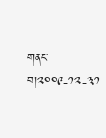གནང་བ།༢༠༠༩-༡༢-༣༡